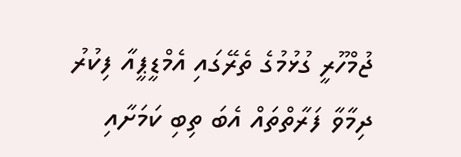ޖުމްހޫރީ ގުޅުމުގެ ތެރޭގައި އެމްޑީޕީއާ ފިކުރު ދިމާވާ ފަރާތްތައް އެބަ ތިބި ކަމަށާއި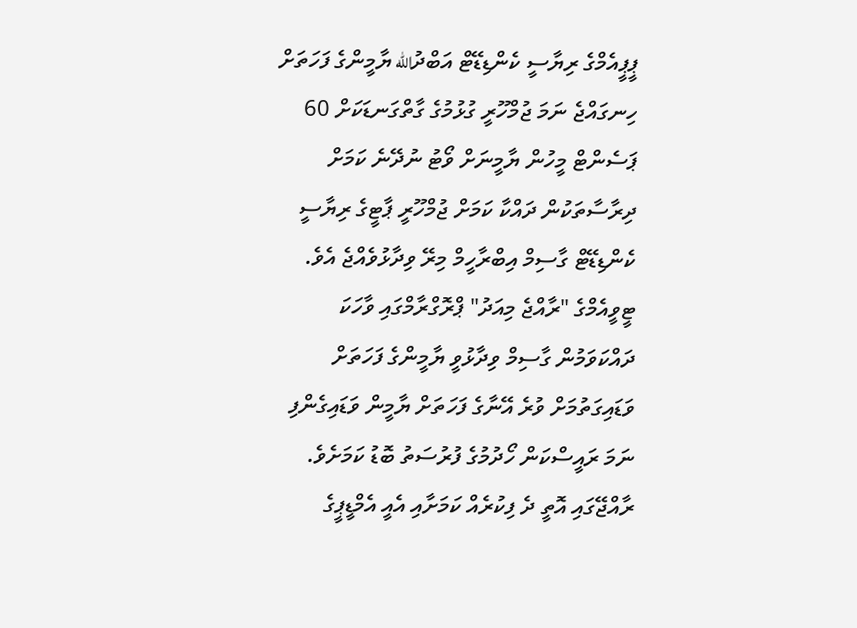ޕީޕީއެމްގެ ރިޔާސީ ކެންޑިޑޭޓް އަބްދުالله ޔާމީންގެ ފަހަތަށް ހިނގައްޖެ ނަމަ ޖުމްހޫރީ ގުޅުމުގެ ގާތްގަނޑަކަށް 60 ޕަސެންޓް މީހުން ޔާމީނަށް ވޯޓު ނުދޭނެ ކަމަށް ދިރާސާތަކުން ދައްކާ ކަމަށް ޖުމްހޫރީ ޕާޓީގެ ރިޔާސީ ކެންޑިޑޭޓް ގާސިމް އިބްރާހީމް މިރޭ ވިދާޅުވެއްޖެ އެވެ.
ޓީވީއެމްގެ "ރާއްޖެ މިއަދު" ޕްރޮގްރާމްގައި ވާހަކަ ދައްކަވަމުން ގާސިމް ވިދާޅުވީ ޔާމީންގެ ފަހަތަށް ވަޑައިގަތުމަށް ވުރެ އޭނާގެ ފަހަތަށް ޔާމީން ވަޑައިގެންފި ނަމަ ރައީސްކަން ހޯދުމުގެ ފުރުސަތު ބޮޑު ކަމަށެވެ. ރާއްޖޭގައި އޮތީ ދެ ފިކުރެއް ކަމަށާއި އެއީ އެމްޑީޕީގެ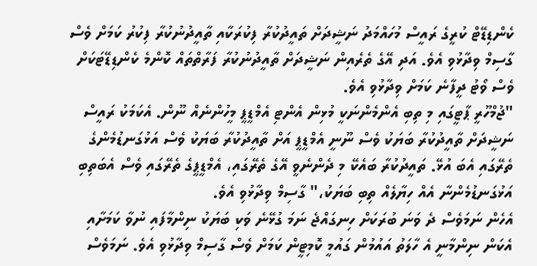ކެންޑިޑޭޓް ކުރީގެ ރައީސް މުހައްމަދު ނަޝީދަށް ތައީދުކުރާ ފިކުރަކާއި ތާއީދުނުކުރާ ފިކުރު ކަމަށް ވެސް ގާސިމް ވިދާޅުވި އެވެ. އަދި އޭގެ ތެރެއިން ނަޝީދަށް ތާއީދުނުކުރާ ފަރާތްތައް ކޮންމެ ކެންޑިޑޭޓަކަށް ވެސް ވޯޓު ދީފާނެ ކަމަށް ވިދާޅުވި އެވެ.
"ޖުމްހޫރީ ޕާޓީގައި މި ތިބި އެންމެންނަކީ މުޅިން އެންޓި އެމްޑީޕީ މީހުންނެއް ނޫން. އެކަމަކު ރައީސް ނަޝީދަށް ތާއީދުކުރާ ބަޔަކު ވެސް ނޫނީ އެމްޑީޕީ އަށް ތާއީދުކުރާ ބަޔަކު ވެސް އަޅުގަނޑުމެންގެ ތެރޭގައި އެބަ އުޅޭ. ތައީދުކުރާ ބައެކޭ މި ދެންނެވީ އޭގެ ތެރޭގައި، އެމްޑީޕީގެ ތެރޭގައި ވެސް އެބަތިބި އަޅުގަނޑުމެންނާ އެއް ހިޔާލެއް ތިބި ބަޔަކު،" ގާސިމް ވިދާޅުވި އެވެ.
އެހެން ނަމަވެސް ދެ ވަނަ ބުރަކަށް ހިނގައްޖެ ނަމަ ގުޅޭނެ ވަކި ބަޔަކު ނިންމާފައި ނުވާ ކަމަށާއި އެކަން ނިންމާނީ އެ ހާލަތު އައުމުން ގައުމީ ކޮމިޓީން ކަމަށް ވެސް ގާސިމް ވިދާޅުވި އެވެ. ނަމަވެސް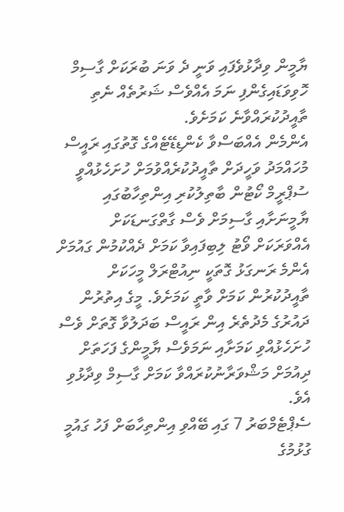ޔާމީން ވިދާޅުވެފައި ވަނީ ދެ ވަނަ ބުރަކަށް ގާސިމް ހޮވިވަޑައިގެންފި ނަމަ އެއްވެސް ޝަރުތެއް ނެތި ތާއީދުކުރައްވާނެ ކަމަށެވެ.
އެންމެން އެއްބަސްވާ ކެންޑިޑޭޓެއްގެ ގޮތުގައި ރައީސް މުހައްމަދު ވަހީދަށް ތާއީދުކުރެއްވުމަށް ހުށަހެޅުއްވީ ސުޕްރީމް ކޯޓުން ބާތިލުކުރި އިންތިހާބުގައި ޔާމީނަށާއި ގާސިމަށް ވެސް ގާތްގަނޑަކަށް އެއްވަރަކަށް ވޯޓު ލިބިފައިވާ ކަމަށް ދެއްކުމުން ގައުމަށް އެންމެ ރަނގަޅު ގޮތަކީ ނިއުޓްރަލް މީހަކަށް ތާއީދުކުރުން ކަމަށް ވާތީ ކަމަށެވެ. މީގެ އިތުރުން ދައުރުގެ މެދުތެރެ އިން ރައީސް ބަދަލުވާ ގޮތަށް ވެސް ހުށަހެޅުއްވި ކަމަށާއި ނަމަވެސް ޔާމީންގެ ފަހަތަށް ދިއުމަށް މަޝްވަރާނުކުރައްވާ ކަމަށް ގާސިމް ވިދާޅުވި އެވެ.
ސެޕްޓެމްބަރު 7 ގައި ބޭއްވި އިންތިހާބަށް ފަހު ގައުމީ ގުޅުމުގެ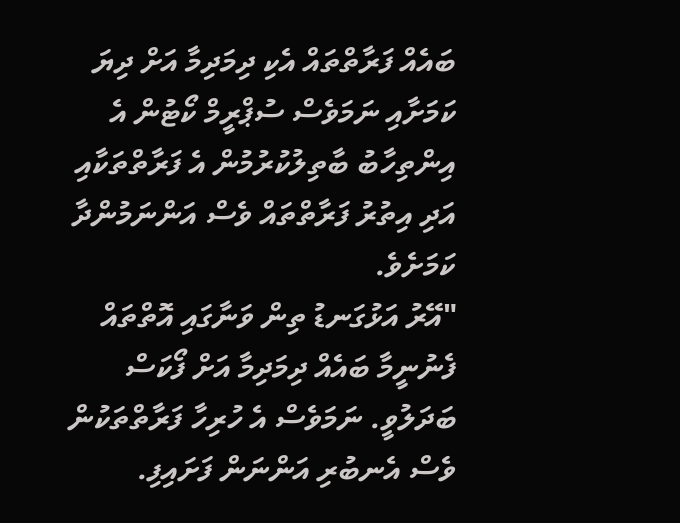ބައެއް ފަރާތްތައް އެކި ދިމަދިމާ އަށް ދިޔަ ކަމަށާއި ނަމަވެސް ސުޕްރީމް ކޯޓުން އެ އިންތިހާބު ބާތިލުކުރުމުން އެ ފަރާތްތަކާއި އަދި އިތުރު ފަރާތްތައް ވެސް އަންނަމުންދާ ކަމަށެވެ.
"އޭރު އަޅުގަނޑު ތިން ވަނާގައި އޮތްތައް ފެނުނީމާ ބައެއް ދިމަދިމާ އަށް ފޯކަސް ބަދަލުވީ. ނަމަވެސް އެ ހުރިހާ ފަރާތްތަކުން ވެސް އެނބުރި އަންނަން ފަށައިފި.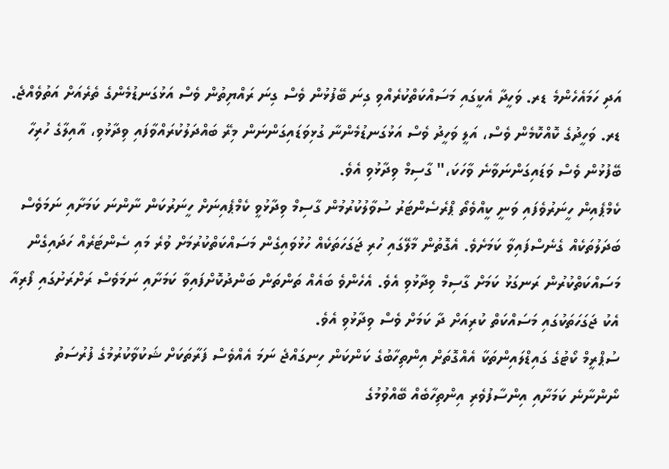އަދި ހަމައެހެންމެ ޑރ. ވަހީދާ އެކީގައި މަސައްކަތްކުރެއްވި ގިނަ ބޭފުޅުން ވެސް ގިނަ ރައްޔިތުން ވެސް އަޅުގަނޑުމެންގެ ތެރެއަށް އަތުވެއްޖެ. ޑރ. ވަހީދުގެ ކޮއްކޮމެން ވެސް، އަލީ ވަހީދު ވެސް އަޅުގަނޑުމެންނާ ގުޅިވަޑައިގަންނަން މިރޭ ބައްދަލުކުރައްވާފައި ވިދާޅުވި، އާއިލާގެ ހުރިހާ ބޭފުޅުން ވެސް ވަޑައިގަންނަވާނެ ވާހަކަ،" ގާސިމް ވިދާޅުވި އެވެ.
ކެމްޕެއިން ހީނަރުވެފައި ވަނީ ކީއްވެތޯ ޕްރެސެންޓަރު ސުވާލުކުރުމުން ގާސިމް ވިދާޅުވީ ކެމްޕެއިނަށް ހީނަރުކަން ނާންނަ ކަމަށާއި ނަމަވެސް ބަދަލުތަކެއް ގެނެސްފައިވާ ކަމަށެވެ. އެގޮތުން މާލޭގައި ހުރި ޖަގަހަތަކެއް ހުޅުވައިގެން މަސައްކަތްކުރުމަށް ވުރެ މައި ސެންޓަރެއް ހަދައިގެން މަސައްކަތްކުރުން ރަނގަޅު ކަމަށް ގާސިމް ވިދާޅުވި އެވެ. އެހެންވެ ބައެއް ތަންތަން ބަންދުކޮށްފައިވާ ކަމަށާއި ނަމަވެސް ރަށްރަށުގައި ފޯރިއާ އެކު ޖަގަހަތަކުގައި މަސައްކަތް ކުރިއަށް ދާ ކަމަށް ވެސް ވިދާޅުވި އެވެ.
ސުޕްރީމް ކޯޓުގެ ގައިޑްލައިންތަކާ އެއްގޮތަށް އިންތިހާބުގެ ކަންކަން ހިނގައްޖެ ނަމަ އެއްވެސް ފަރާތަކަށް ޝަކުވާކުރުމުގެ ފުރުސަތު ނޯންނާނެ ކަމަށާއި އިންސާފުވެރި އިންތިހާބެއް ބޭއްވުމުގެ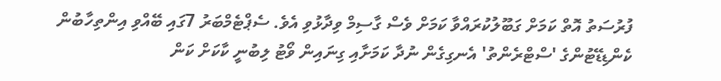ފުރުސަތު އޮތް ކަމަށް ގަބޫލުކުރައްވާ ކަމަށް ވެސް ގާސިމް ވިދާޅުވި އެވެ. ސެޕްޓެމްބަރު 7ގައި ބޭއްވި އިންތިހާބުން ކެންޑިޑޭޓުންގެ 'ސްޓްރެންތު' އެނގިގެން ނުދާ ކަމަށާއި ގިނައިން ވޯޓު ލިބުނީ ކާކަށް ކަން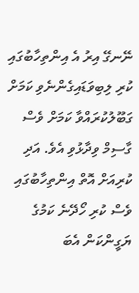ނޭނގޭ އިރު އެ އިންތިހާބުގައި ކުރި ލިބިވަޑައިގެންނެވި ކަމަށް ގަބޫލުކުރައްވާ ކަމަށް ވެސް ގާސިމް ވިދާޅުވި އެވެ. އަދި ކުރިއަށް އޮތް އިންތިހާބުގައި ވެސް ކުރި ހޯދޭނެ ކަމުގެ ޔަގީންކަން އެބަ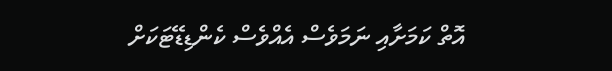އޮތް ކަމަށާއި ނަމަވެސް އެއްވެސް ކެންޑިޑޭޓަކަށް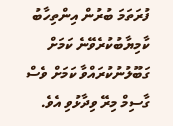ފުރަތަމަ ބުރުން އިންތިހާބު ކާމިޔާބުކުރެވޭނެ ކަމަށް ގަބޫލުނުކުރައްވާ ކަމަށް ވެސް ގާސިމް މިރޭ ވިދާޅުވި އެވެ.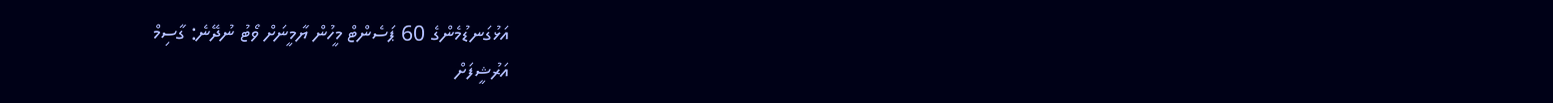އަޅުގަނޑުމެންގެ 60 ޕަސެންޓް މީހުން ޔާމީނަށް ވޯޓު ނުދޭނެ: ގާސިމް
އަރުޝީފަށް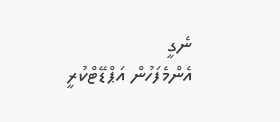ނެގީ
އެންމެފަހުން އަޕްޑޭޓްކުރީ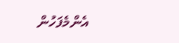އެންމެފަހުން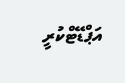އަޕްޑޭޓްކުރީ